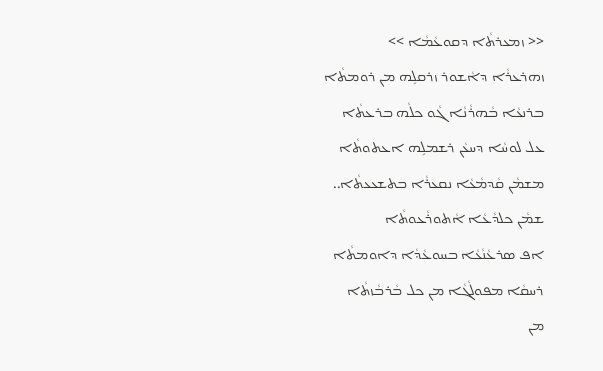<< ܙܡܥܪܬܵܐ ܕܩܘܥܵܡܵܐ >>
ܙܗܪܥܪܵܐ ܕܐܵܫܘܪ ܙܪܩܠܹܗ ܡܢ ܪܘܡܬܵܐ
ܒܪܢܥܵܐ ܒܵܗܪܵܢܵܐ ܓܵܘ ܟܠܵܗ ܒܪܥܬܵܐ
ܥܠ ܠܘܚܵܐ ܕܚܥܵܢ ܪܫܡܠܹܗ ܐܥܬܘܬܵܐ
ܡܫܡܵܢ ܩܵܕܡܵܥܵܐ ܢܩܥܪܵܐ ܒܬܫܥܥܬܵܐ..
ܫܡܵܢ ܟܠܕܵܥܵܐ ܐܵܬܘܪܵܥܘܬܵܐ
ܐܦ ܣܪܥܵܢܵܥܵܐ ܒܚܘܥܵܕܵܐ ܕܐܘܡܬܵܐ
ܪܚܩܵܐ ܡܦܘܠܵܓܵܐ ܡܢ ܟܠ ܒܵܪܒܵܙܬܵܐ
ܡܢ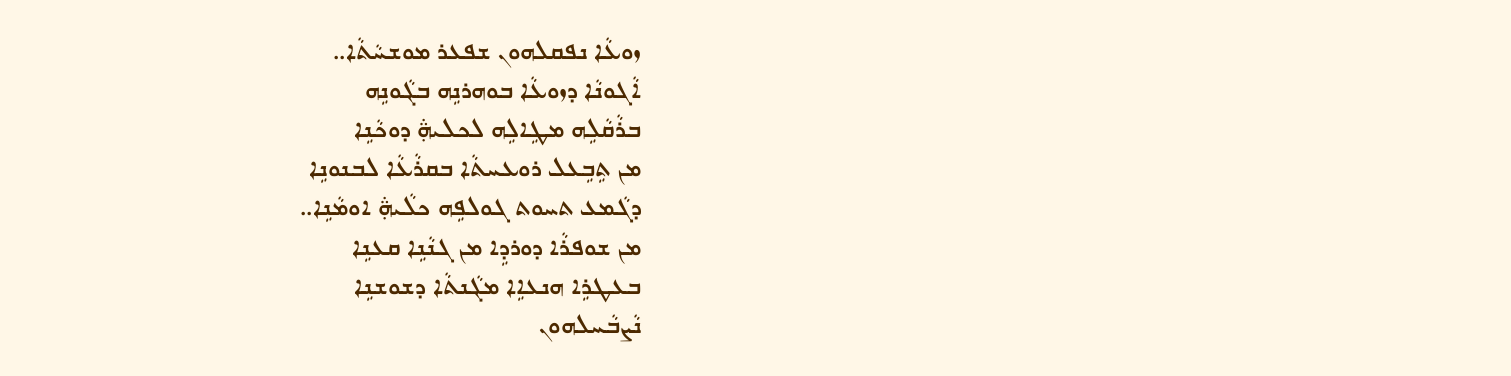ܙܘܥܵܐ ܢܦܩܠܗܘܢ ܫܦܥܪ ܡܘܫܚܵܬܵܐ..
ܐܵܓܘܢܵܐ ܕܙܘܥܵܐ ܒܘܗܪܢܹܗ ܒܓܵܘܢܹܗ
ܒܪܵܩܵܠܹܗ ܡܛܹܐܠܹܗ ܠܟܠܞ ܕܘܟܵܢܹܐ
ܡܢ ܬܹܒܹܥܠ ܪܘܥܚܬܵܐ ܒܩܪܵܥܵܐ ܠܒܢܘܢܹܐ
ܕܓܵܡܥ ܬܚܘܬ ܓܘܠܦܹܗ ܟܠܵܞ ܐܘܡܵܢܹܐ..
ܡܢ ܫܘܦܪܵܐ ܕܘܪܕܹܐ ܡܢ ܓܢܵܢܹܐ ܩܥܢܹܐ
ܒܥܛܪܹܐ ܗܢܥܐܹܐ ܡܓܵܢܬܵܐ ܕܫܘܫܢܹܐ
ܢܵܨܒܵܚܠܗܘܢ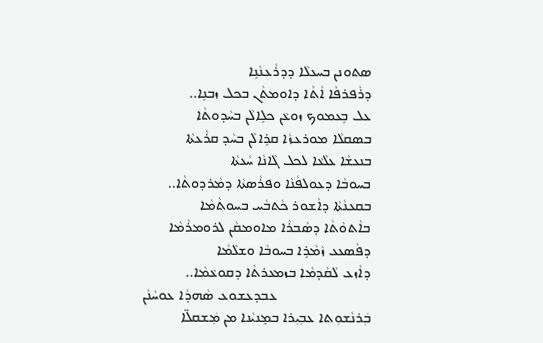ܣܬܘܢܢ ܒܚܥܠܵܐ ܕܕܪܵܥܢܵܢܹܐ
ܕܪܵܦܪܦܵܐ ܐܵܬܵܐ ܕܐܘܡܬܵܢ ܒܟܠ ܙܒܢܹܐ..
ܥܠ ܒܹܥܡܘܟ ܙܘܥܵܢ ܟܠܹܐܠܵܢ ܒܚܵܕܘܬܵܐ
ܒܣܩܠܵܐ ܡܘܪܥܙܵܐ ܩܪܹܐܠܵܢ ܒܚܵܕ ܩܪܵܥܬܵܐ
ܒܢܥܫܵܐ ܥܠܵܥܵܐ ܠܟܠ ܓܵܐܢܵܐ ܚܵܥܬܵܐ
ܒܚܘܒܵܐ ܕܥܘܠܦܵܢܵܐ ܘܦܪܵܣܬܵܐ ܕܡܵܪܕܘܬܵܐ..
ܒܩܥܢܵܬܵܐ ܕܐܵܫܘܪ ܟܵܬܒܵܚ ܒܚܘܬܵܡܵܐ
ܒܐܵܬܘܵܬܵܐ ܕܣܵܒܪܵܐ ܡܐܘܡܩܵܢ ܠܪܘܡܪܵܡܵܐ
ܕܦܵܣܥܥ ܙܵܡܵܪܹܐ ܒܚܘܒܵܐ ܘܫܠܵܡܵܐ
ܕܐܵܙܥ ܠܵܩܵܕܡܵܐ ܒܙܡܥܪܬܵܐ ܕܩܘܥܵܡܵܐ..
                          ܥܒܕܥܫܘܥ ܣܵܗܕܵܐ ܥܘܚܵܢܵܢ
ܒܲܪܢܵܫܘܼܬܐ ܥܒܼܝܼܪܐ ܒܡܸܢܝܵܢܐ ܡܢ ܡܲܫܩܠ̈ܐ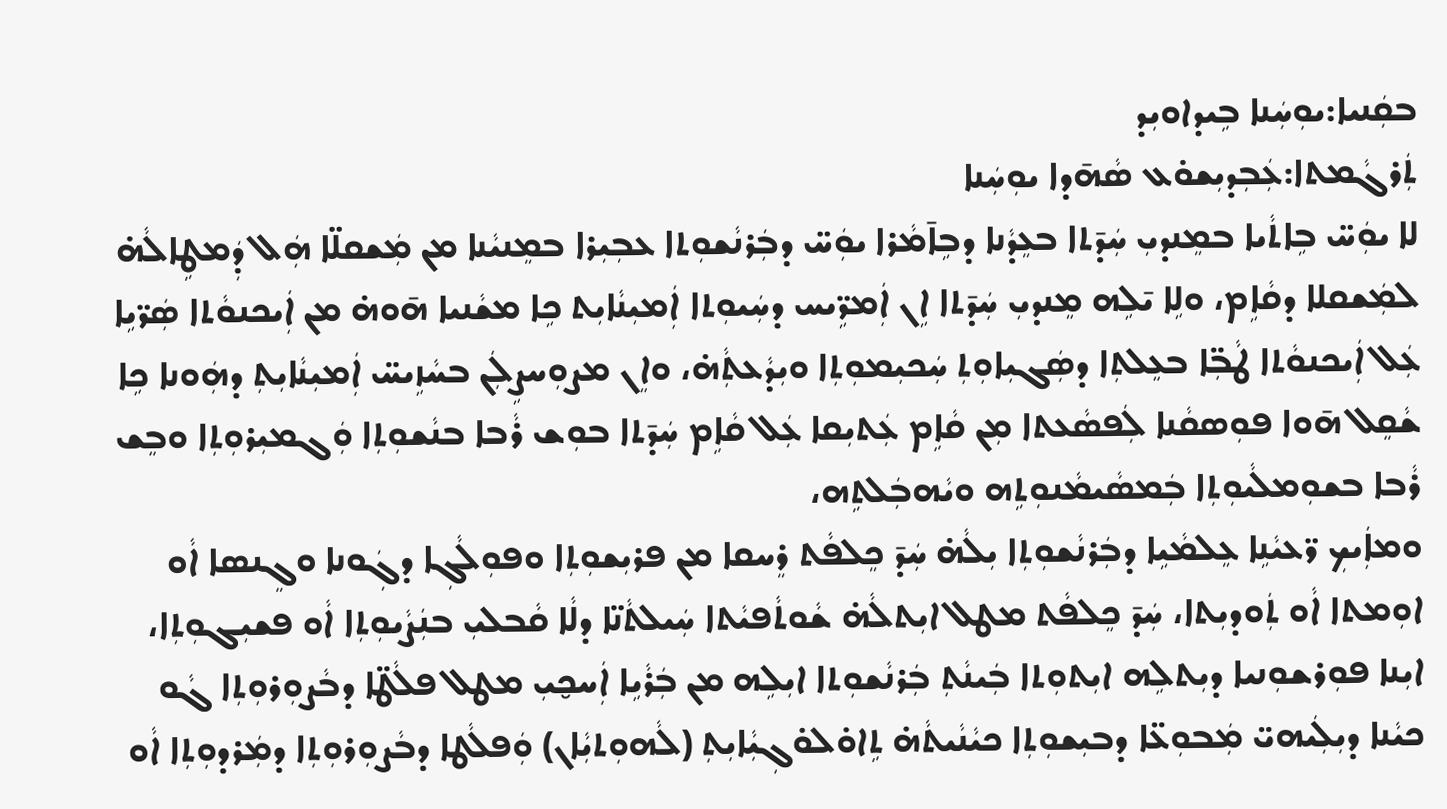ܒܩܲܢܝܐ:ܝܘܼܚܲܢܐ ܒܹܝܕܐܘܝܼܕ
ܬܲܪܓܵܡܬܐ:ܥܲܒܼܕܝܼܫܘ̇ܥ ܣܵܗ̄ܕܐ ܝܘܼܚܲܢܐ
ܠܐ ܝܘܲܚ̈ ܒܹܐܬܵܝܐ ܒܡܸܢܕܝܼ ܚܲܕ̄ܬܐ ܒܥܸܕܵܢܐ ܕܒܹܐ̄ܡܵܪܐ ܝܘܲܚ̈ ܕܒܲܪܢܵܫܘܼܬܐ ܥܒܼܝܼܪܐ ܒܡܸܢܝܵܢܐ ܡܢ ܡܲܫܩܠ̈ܐ ܗܲܠ ܕܲܡܛܹܐܠܵܗ̇ ܠܡܲܫܩܠܐ ܕܩܵܐܹܡ، ܘܠܹܐ ܝ̄ܠܹܗ ܡܸܢܕܝܼ ܚܲܕ̄ܬܐ ܐܹܢ ܐܲܡܪܹ̈ܝܚ ܕܚܲܝܘܼܬܐ ܐܲܡܝܼܢܵܐܝܼܬ ܟܹܐ ܡܫܵܢܝܐ ܗ̄ܘܗ̇ ܡܢ ܐܲܝܟܢܘܵܬܐ ܣܲܪ̈ܝܹܐ ܥܲܠ ܐܲܝܟܢܘܵܬܐ ܛܵܒܼ̈ܐ ܒܥܸܠܬܼܐ ܕܣܲܓܝܼܐܘܼܬܼ ܚܲܟܝܼܡܘܼܬܼܐ ܘܝܼܕܵܥܬܼܵܗ̇، ܘܐܸܢ ܡܨܘܼܚܨܹܠܲܢ ܒܚܵܙܹܝܚ̈ ܐܲܡܝܼܢܵܐܝܼܬܼ ܕܗܲܘܢܐ ܟܹܐ ܫܵܩܸܠ ܗ̄ܘܐ ܦܘܼܣܩܵܢܐ ܠܲܦܣܵܥܬܐ ܡܼܢ ܩܵܐܹܡ ܥܲܬܝܼܩܐ ܥܲܠ ܩܵܐܹܡ ܚܲܕ̄ܬܐ ܒܘܼܫ ܪܵܒܐ ܒܢܵܫܘܼܬܼܐ ܘܲܓܡܝܼܪܘܼܬܼܐ ܘܒܸܫ ܪܵܒܐ ܒܫܘܼܡܠܵܝܘܼܬܼܐ ܒܲܡܣܵܝܡܵܢܘܼܬܹܗ ܘܝܵܗܒܲܠܬܹܗ،
ܘܡܐܲܝܟܼ ܪ̈ܥܝܵܢܹܐ ܥܸܠܡܵܝܹܐ ܕܒܲܪܢܵܫܘܼܬܼܐ ܝܼܠܵܗ̇ ܚܲܕ̄ ܟܸܠܦܵܬ ܪܸܚܩܐ ܡܢ ܦܪܝܼܫܘܼܬܼܐ ܘܦܘܼܠܵܓܼܐ ܕܓܲܘܢܐ ܘܓܸܢܣܐ ܐܵܘ ܐܘܼܡܬܐ ܐܵܘ ܬܲܘܕܝܼܬܐ، ܚܲܕ̄ ܟܸܠܦܵܬ ܡܛܠ ܐܝܼܬܠܵܗ̇ ܫܵܘܬܵܦܝܵܬܐ ܚܲܝܠܬܵܢ̈ܐ ܕܠܵܐ ܩܵܒܠܝܼ ܒܢܲܨܵܝܘܼܬܼܐ ܐܵܘ ܦܫܝܼܓܘܼܬܼܐ، ܐܝܼܢܐ ܦܘܼܪܫܘܼܢܝܐ ܕܝܼܬܠܹܗ ܐܝܼܬܘܼܬܐ ܒܲܝܢܵܬܼ ܒܲܪܢܵܫܘܼܬܐ ܐܝܼܠܹܗ ܡܢ ܒܲܪܵܝܹܐ ܐܲܚܟ̮ܝܼ ܡܛܠ ܦܠܵܛ̈ܐ ܕܒܵܨܘܼܪܘܼܬܼܐ ܓܵܘ ܟܝܵܢܐ ܕܝܼܠܲܝܗܝ̈ ܡܲܒܘܼܥ̈ܐ ܕܒܝܼܫܘܼܬܼܐ ܟܝܵܢܵܝܬܵܗ̇ ܬܹܐܘ̇ܠܘ̇ܓܼܝܼܵܐܝܼܬܼ (ܠܵܗܘܼܬܝܼܵܐܢ) ܘܲܦܠܵܛܐ ܕܒܵܨܘܼܪܘܼܬܼܐ ܕܡܲܪܕܘܼܬܼܐ ܐܵܘ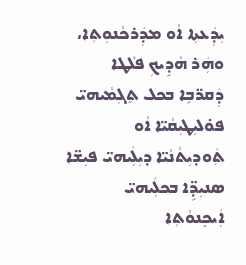ܝܼܕܲܥܬܼܐ ܐܵܘ ܡܕܲܪܟܵܢܘܼܬܼܐ، ܘܗܲܪ ܗܵܕܹܝܟܼ ܦܠܵܛܐ ܕܲܩܪ̈ܒܹܐ ܒܟܠ ܬܸܓܼܡܵܝܗܝ̈ ܦܘ̇ܠܝܼܛܝܼܩܵܝ̈ܐ ܐܵܘ ܬܲܘܕܝܼܬܵܢܵܝ̈ܐ ܕܝܼܠܲܝܗܝ̈ ܦܝܼܫ̈ܐ ܣܢܝܼܕܹ̈ܐ ܒܟܠܲܝܗܝ̈ ܐܲܝܟܸܢܘܵܬܼܐ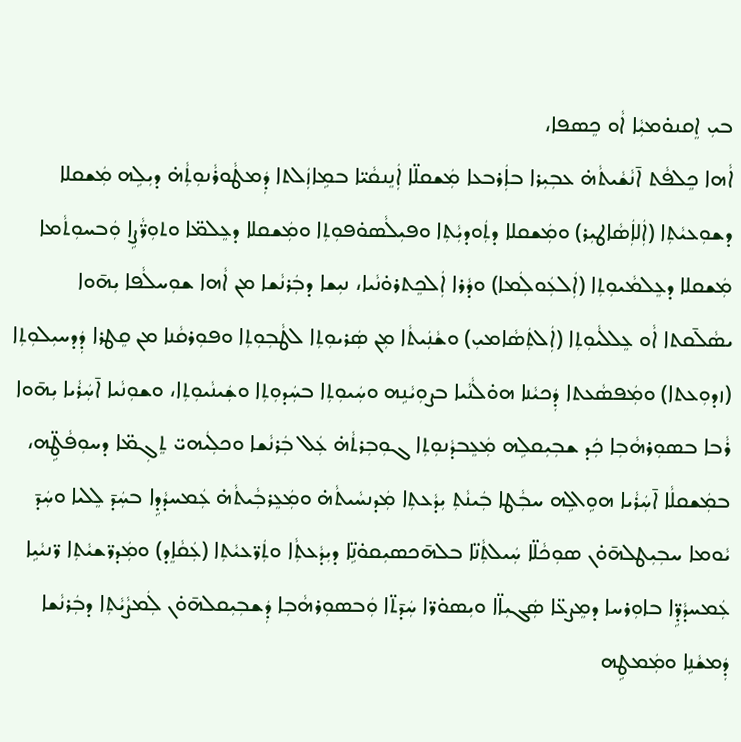ܒܝܼ ܐܸܩܢܘ̇ܡܝܼܵܐ ܐܵܘ ܟܸܣܦܐ،
ܐܵܗܐ ܟܸܠܦܵܬ ܐ̄ܢܵܫܵܝܬܵܗ̇ ܥܒܼܝܼܪܐ ܒܐܲܪܒܥܐ ܡܲܫܩܠ̈ܐ ܐܲܢܸܢܩܵܝ̈ܐ ܒܡܹܐܙܲܠܬܐ ܕܲܡܛܵܘܪܵܢܘܼܬܼܵܗ̇ ܕܝܼܠܹܗ ܡܲܫܩܠܐ ܕܫܘܼܥܝܵܬܼܐ (ܐܲܠܐܲܣܵܐܛܝܼܪ) ܘܡܲܫܩܠܐ ܕܬܲܘܕܝܼܵܬܼܐ ܘܦܝܼܠܵܣܘ̇ܦܘܼܬܼܐ ܘܡܲܫܩܠܐ ܕܥܸܠܡ̈ܐ ܘܬܘܼܪ̈ܵܨܹܐ ܘܲܒܚܘܼܬܵܡܐ ܡܲܫܩܠܐ ܕܥܸܠܡܵܝܘܼܬܼܐ (ܐܲܠܥܲܘܠܲܡܐ) ܘܕܵܪܐ ܐܲܠܟܸܬܪܘ̇ܢܵܝܐ، ܢܝܼܫܐ ܕܒܲܪܢܵܫܐ ܡܢ ܐܵܗܐ ܫܘܼܚܠܵܦܐ ܝܼܗ̄ܘܐ ܝܣܵܠ̄ܩܬܐ ܐܵܘ ܥܸܠܠܵܝܘܼܬܼܐ (ܐܲܠܬܲܣܵܐܡܝܼ) ܘܫܵܢܲܝܬܵܐ ܡܼܢ ܣܲܪܝܘܼܬܼܐ ܠܛܵܒܼܘܼܬܼܐ ܘܦܘܼܪܩܵܢܐ ܡܢ ܩܸܛܪܐ ܕܲܕܚܝܼܠܘܼܬܼܐ (ܙܕܘܼܥܬܐ) ܘܡܲܦܣܵܥܬܐ ܕܲܟܝܵܢܐ ܗܘ̇ܠܵܢܵܝܐ ܒܨܘܼܝܵܢܹܗ ܘܚܲܝܘܼܬܼܐ ܒܚܲܕܘܼܬܼܐ ܘܫܲܝܢܵܝܘܼܬܼܐ، ܘܫܘܼܢܵܝܐ ܐ̄ܚܲܪܵܝܐ ܝܼܗ̄ܘܐ ܪܵܒܐ ܒܣܘܼܪܗܵܒܼܐ ܟܲܕ ܫܒܼܝܼܩܠܹܗ ܡܲܥܸܒܕܵܢܘܼܬܼܐ ܓܘܼܒܼܪܬܵܗ̇ ܥܲܠ ܒܲܪܢܵܫܐ ܘܟܠܲܝܗܝ̈ ܬܸܓܼܡ̈ܐ ܕܚܘܼܦܵܛܹ̈ܗ،
ܒܡܲܫܩܠܵܐ ܐ̄ܚܲܪܵܝܐ ܗܘܹܐܠܹܗ ܚܒܼܵܛܐ ܒܲܝܢܵܬܼ ܝܼܕܵܥܬܼܐ ܡܲܕܢܚܵܝܬܵܗ̇ ܘܡܲܥܸܪܒܼܵܝܬܵܗ̇ ܥܲܡܚܕܵܕܹܐ ܒܚܲܕ̄ ܠܸܠܝܐ ܘܚܲܕ̄ ܝܵܘܡܐ ܚܒܼܝܼܛܠܗ̄ܘ̇ܢ ܣܘܼܟܵܠ̈ܐ ܚܲܝܠܬܼܵܢ̈ܐ ܒܠܗ̄ܟܣܝܼܩܘ̇ܢܹ̈ܐ ܕܝܼܕܵܥܬܼܵܐ ܘܬܲܪ̈ܥܝܵܬܼܐ (ܥܲܩܵܐܸܕ) ܘܡܲܕܪ̈ܫܝܵܬܼܐ ܪ̈ܢܝܵܝܹܐ ܥܲܡܚܕܵܕܹ̈ܐ ܒܐܘܼܪܚܐ ܕܡܸܨܥ̈ܐ ܣܲܓܝܼܐ̈ܐ ܘܝܼܣܘ̇ܪ̈ܐ ܚܲܕ̄ܬ̈ܐ ܘܲܒܣܘܼܪܗܵܒܼܐ ܕܲܫܒܼܝܼܩܠܗ̄ܘ̇ܢ ܠܲܡܨܵܝܵܬܼܐ ܕܒܲܪܢܵܫܐ ܕܲܡܫܵܢܹܐ ܘܡܲܡܛܹܗ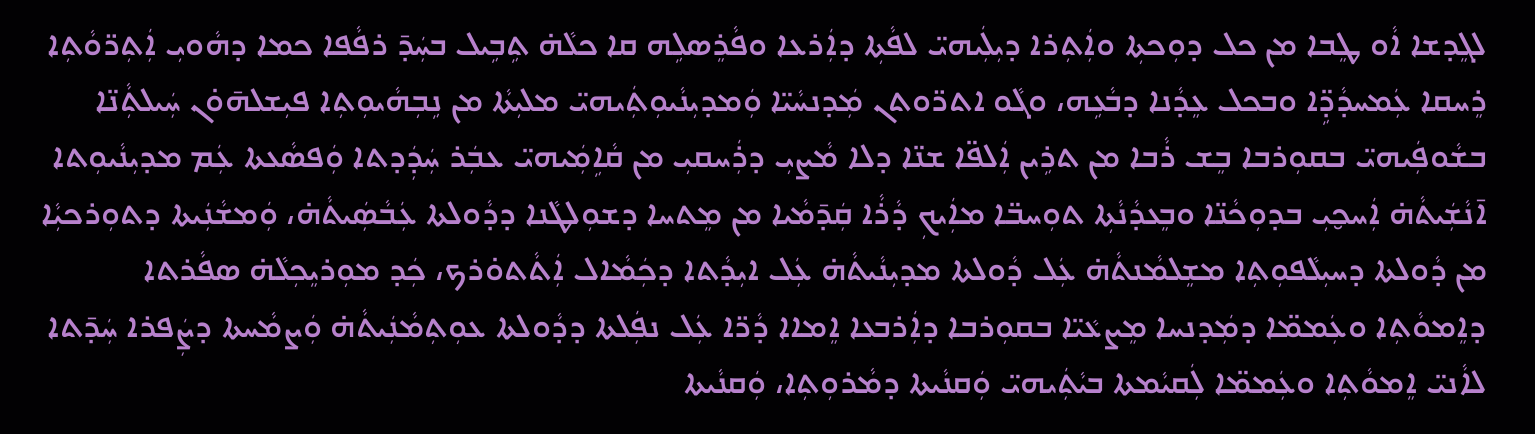ܠܓܸܕܫܐ ܐܵܘ ܛܸܒܐ ܡܢ ܟܠ ܕܘܼܟܬܼܐ ܘܐܲܬܼܪܐ ܕܝܼܠܲܝܗܝ̈ ܠܦܵܬܼܐ ܕܐܲܪܥܐ ܘܦܵܪܸܣܠܹܗ ܩܐ ܟܠܵܗ̇ ܬܹܒܹܝܠ ܒܚܲܕ̄ ܪܦܵܦܐ ܟܡܐ ܕܗܵܘܝܼ ܐܲܬܼܪ̈ܘܵܬܼܐ ܪܸܚܩܐ ܥܲܡܚܕܵܕܹ̈ܐ ܘܒܟܠ ܥܸܕܵܢܐ ܕܒܵܥܹܗ، ܘܓܵܘ ܐܬܪ̈ܘܬܢ ܡܲܕܢܚܵܝ̈ܐ ܘܲܡܕܝܼܢܵܝܘܼܬܲܝܗܝ̈ ܡܠܝܼܬܵܐ ܡܢ ܢܹܒܼܗܵܝܘܼܬܼܐ ܦܝܼܫܠܗ̄ܘ̇ܢ ܚܲܝܠܬܼܵܢ̈ܐ ܒܫܵܘܦܲܝܗܝ̈ ܒܩܘܼܪܒܐ ܒܸܫ ܪܵܒܐ ܡܢ ܬܪܹܝܢ ܐܲܠܦ̈ܐ ܫܢ̈ܐ ܕܠܐ ܡܵܨܝܼ ܕܪܲܚܩܝܼ ܡܢ ܩܵܐܹܡܲܝܗܝ̈ ܥܒܲܪ ܚܲܕܲܕܬܐ ܘܲܦܣܵܥܬܐ ܥܲܡ ܡܕܝܼܢܵܝܘܼܬܐ ܐ̄ܢܵܫܲܝܬܵܗ̇ ܐܲܚܟ̮ܝܼ ܒܕܘܼܟܵܢ̈ܐ ܘܒܸܥܕܵܢܵܬܼܐ ܬܘܼܚܒ̈ܐ ܡܐܲܝܟܼ ܕܵܪܵܐ ܩܲܕ̄ܡܵܝܐ ܡܢ ܡܸܬܚܐ ܕܫܘܼܠܛܵܢܐ ܕܕܵܘܠܬܐ ܥܲܒܵܣܲܝܬܵܗ̇، ܘܲܡܫܵܢܲܝܬܐ ܕܬܘܼܪܟܝܼܵܐ ܡܢ ܕܵܘܠܬܐ ܕܚܝܼܠܵܦܘܼܬܼܐ ܡܫܸܠܡܵܢܬܵܗ̇ ܥܲܠ ܕܵܘܠܬܐ ܡܕܝܼܢܵܝܬܵܗ̇ ܥܲܠ ܐܝܼܕܵܬܐ ܕܟܲܡܵܐܠ ܐܲܬܵܬܘ̇ܪܟ، ܟܲܕ ܡܘܼܪܝܸܟܼܠܵܗ̇ ܣܦܵܪܬܐ ܕܐܸܡܘܵܬܼܐ ܘܥܲܡܡ̈ܐ ܕܡܲܕܢܚܐ ܡܸܨܥܵܝ̈ܐ ܒܩܘܼܪܒܐ ܕܐܲܪܒܥܐ ܐܸܡܐܐ ܕܵܪ̈ܐ ܥܲܠ ܢܦܲܠܬܐ ܕܕܵܘܠܬܐ ܥܘܼܬܼܡܵܢܲܝܬܵܗ̇ ܘܲܨܡܵܚܬܐ ܕܨܲܦܪܐ ܚܲܕ̄ܬܐ ܠܐܵܢܝ̈ ܐܸܡܘܵܬܼܐ ܘܥܲܡܡ̈ܐ ܠܲܩܝܵܡܬܐ ܒܝܵܬܲܝܗܝ̈ ܘܲܩܢܵܝܬܐ ܕܡܵܪܘܼܬܼܐ، ܘܲܩܢܵܝܬܐ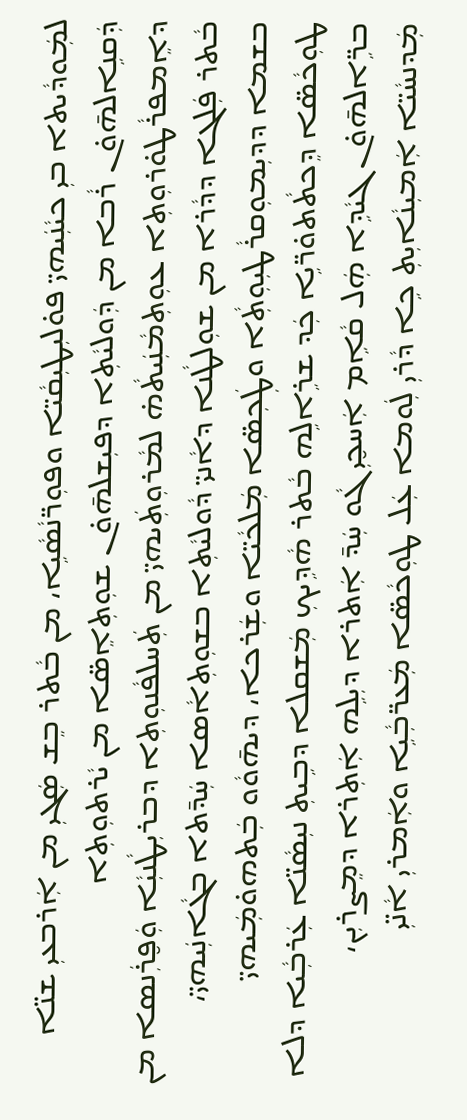ܠܡܲܘܕܵܝܬܐ ܒܝܼ ܟܝܵܢܲܝܗܝ̈ ܦܘ̇ܠܝܼܛܝܼܩܵܝ̈ܐ ܘܦܘܼܪ̈ܢܵܣܵܝܹܐ، ܡܢ ܒܵܬܪ ܒܸܫ ܣܲܓܝܼ ܡܢ ܐܲܪܒܥܝܼ ܫܢ̈ܐ ܕܲܩܢܹܐܠܗ̄ܘ̇ܢ ܪܵܒܐ ܡܢ ܕܲܘܠܝܵܬܼܐ ܕܦܝܼܫܠܗ̄ܘ̇ܢ ܫܘܼܬܼܐܸܣ̈ܐ ܡܢ ܝܵܪܬܘܼܬܼܐ ܕܐܸܡܦܪܵܛܘ̇ܪܘܼܬܼܐ ܥܘܼܬܼܡܵܢܲܝܬܵܗ̇ ܠܡܵܪܘܼܬܲܝܗܝ̈ ܡܢ ܬܲܚܠܦܵܢܘܼܬܼܐ ܕܒܪܝܼܛܵܢܝܼܵܐ ܘܲܦ̮ܪܲܢܣܐ ܡܢ ܒܵܬܪ ܦܲܠܓܐ ܕܕܵܪܐ ܡܢ ܫܘܼܠܛܵܢܐ ܕܐܵܢܝ̈ ܕܵܘܠܝܵܬܼܐ ܒܫܘܼܬܼܐܵܣܐ ܚܲܕ̄ܬܐ ܒܓܵܐܢܲܝܗܝ̈، ܒܫܡܐ ܕܕܝܼܡܘܼܩܪܵܛܝܼܘܼܬܼܵܐ ܘܛܲܟܼܣ̈ܐ ܡܲܠܟܵܝ̈ܐ ܘܫܲܪܟܐ، ܕܝܗ̄ܘܵܘ ܒܲܬܗܘ̇ܡܲܝܗܝ̈ ܛܘܼܟܵܣ̈ܐ ܕܸܟܬܵܬܘ̇ܪ̈ܝܹܐ ܟܲܕ ܫܪܹܐܠܹܗ ܒܵܬܪ ܗܵܕܹܝܟܼ ܡܲܫܩܠܐ ܕܒܹܝܬܼ ܢܝܼܣܵܢ̈ܐ ܥܲܪܒܼܵܝܐ ܕܠܐ ܒܪܹ̈ܐܠܗ̄ܘ̇ܢ ܓܝܵܕܹܐ ܗܲܠ ܩܵܐܹܡ ܐܲܚܟ̮ܝܼ ܓܵܘ ܚܲܕ̄ ܐܲܬܪܐ ܕܝܼܠܹܗ ܐܲܬܼܪܐ ܕܡܸܨܪܝܼܢ،
ܡܲܕܢܚܵܝ̈ܐ ܐܲܡܝܼܢܵܐܝܼܬܼ ܟܹܐ ܕܵܪܝܼ ܠܲܘܡܐ ܥܲܠ ܛܘܼܟܵܣ̈ܐ ܡܲܥܪ̈ܒܼܵܝܹܐ ܘܐܲܡܪܝܼ ܐܵܢ̈ܝܼ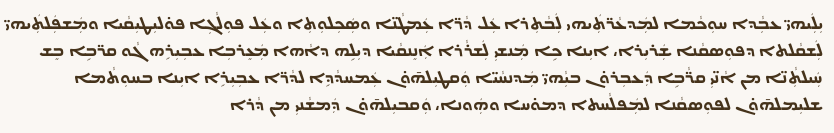ܝܼܠܲܝܗܝ̈ ܥܒܼܵܕܐ ܚܘܼܟܵܡܐ ܠܡܲܕܥܵܪ̈ܬܲܝܗܝ ܠܲܒܵܬܼܪܐ ܥܲܠ ܕܵܪ̈ܐ ܥܲܡܛܵܢ̈ܐ ܘܣܲܟܼܠܘܼܬܼܐ ܘܥܲܠ ܦܘܼܠܵܓܼܐ ܦܘ̇ܠܝܼܛܝܼܩܵܝܐ ܘܡܲܫܦܲܠܬܲܝܗܝ̈ ܠܲܫܩܵܠܬܐ ܕܦܘܼܣܩܵܢܐ ܫܲܪܝܼܪܐ، ܐܝܼܢܐ ܟܹܐ ܡܲܢܫܝܼ ܠܲܫܪܵܪܐ ܐܲܢܸܢܩܵܝܐ ܕܝܼܠܹܗ ܕܐܵܗܐ ܡܲܥܸܪܒܼܐ ܥܒܼܝܼܪܹܗ ܓܵܘ ܩܪ̈ܒܹܐ ܒܸܫ ܚܲܝܠܬܼܵܢ̈ܐ ܡܢ ܐܵܢ̈ܝܼ ܩܪ̈ܵܒܹܐ ܕܲܥܒܼܪܘ̇ܢ ܒܝܼܵܗܝ̈ ܡܲܕܢܚܵܝ̈ܐ ܘܲܩܛܝܼܠܗ̄ܘ̇ܢ ܥܲܡܚܕܵܕܹܐ ܠܕܵܪ̈ܐ ܥܒܼܝܼܪܹܐ ܐܝܼܢܐ ܒܚܘܼܬܵܡܐ ܫܠܝܼܡܠܗ̄ܘ̇ܢ ܠܦܘܼܣܩܵܢܐ ܠܡܲܦܠܵܚܬܐ ܕܡܘ̇ܚܐ ܘܗܲܘܢܐ، ܘܲܩܒܝܼܠܗ̄ܘ̇ܢ ܕܲܡܫܵܢܝܼ ܡܢ ܕܵܪܐ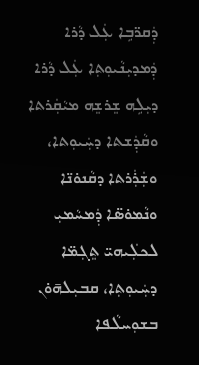ܕܲܩܪ̈ܒܹܐ ܥܲܠ ܕܵܪܐ ܕܲܡܕܝܼܢܵܝܘܼܬܼܐ ܥܲܠ ܕܵܪܐ ܕܝܼܠܹܗ ܫܸܪܫܸܗ ܡܝܵܩܲܪܬܐ ܘܩܵܕܲܫܬܐ ܕܚܲܝܘܼܬܐ، ܘܫܲܪܲܪܬܐ ܕܩܵܢܘ̇ܢ̈ܐ ܘܢܵܡܘ̇ܣ̈ܐ ܕܲܡܚܵܡܝܼ ܠܟܠܲܝܗܝ̈ ܬܸܓܼܡ̈ܐ ܕܚܲܝܘܼܬܼܐ، ܩܒܝܼܠܗ̄ܘ̇ܢ ܒܫܘܼܚܠܵܦܐ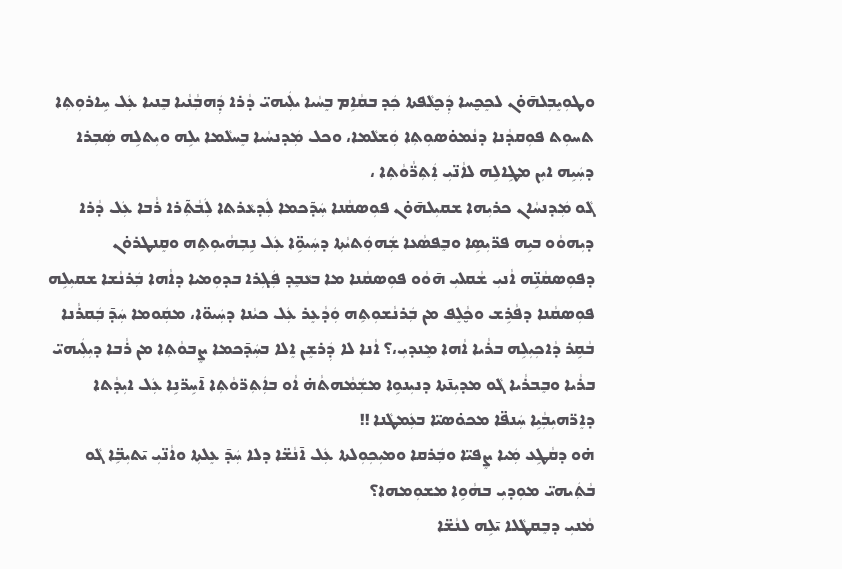ܘܛܘܼܝܸܒܼܠܗ̄ܘ̇ܢ ܠܟܸܟ̮ܚܐ ܕܲܟ̮ܠܵܦܬܐ ܟܲܕ ܒܩܵܐܹܡ ܒܸܚܵܝܐ ܝܠܲܝܗܝ̈ ܕܵܪܐ ܕܲܗܒܼܵܢܵܝܐ ܒܸܢܝܐ ܥܲܠ ܚܹܐܪܘܼܬܼܐ ܬܚܘܼܬ ܦܘܼܩܕܵܢܐ ܕܢܵܡܘ̇ܣܘܼܬܼܐ ܘܲܫܠܵܡܐ، ܘܟܠ ܡܲܕܢܚܵܝܐ ܒܸܚܠܵܡܐ ܝܠܹܗ ܘܝܼܬܠܹܗ ܣܲܒܼܪܐ ܕܚܲܝܹܗ ܐܝܼܢ ܡܛܹܐܠܹܗ ܠܐܵܢ̈ܝܼ ܐܲܬܼܪ̈ܵܘܵܬܼܐ ،
ܓܵܘ ܡܲܕܢܚܵܐܢ ܟܪܝܼܗܐ ܫܩܝܼܠܗ̄ܘ̇ܢ ܦܘܼܣܩܵܢܐ ܚܲܕ̃ܟܡܐ ܠܲܕܥܵܪܬܐ ܠܲܒܵܬܼ̃ܪܐ ܪܵܒܐ ܥܲܠ ܕܵܪܐ ܕܝܼܗܘܵܘ ܒܝܹܗ ܦܪ̈ܝܼܣܹܐ ܘܒܸܦܣܵܥܐ ܫܲܗܘܲܬܝܵܬܼܐ ܕܚܲܝܘܹ̈ܐ ܥܲܠ ܢܹܒܼܗܵܝܘܼܬܹܗ ܘܩܸܢܛܪܘ̇ܢ ܕܦܘܼܣܩܵܢܹ̈ܗ ܐܵܢܝܼ ܫܵܩܠܝܼ ܗ̄ܘܵܘ ܦܘܼܣܩܵܢܐ ܡܐ ܒܥܵܒܸܕ ܦܲܓܼܪܐ ܒܕܘܼܡܝܐ ܕܐܵܗܐ ܒܲܪܢܵܫܐ ܫܩܝܼܠܹܗ ܦܘܼܣܩܵܢܐ ܕܦܵܪܹܫ ܘܟ̮ܵܠܸܦ ܡܢ ܒܲܪܢܵܫܘܼܬܹܗ ܘܲܕܵܥܸܪ ܥܲܠ ܟܝܵܢܐ ܕܚܲܝܘ̈ܐ، ܡܩܲܘܡܐ ܚܲܕ̄ ܒܲܩܪܵܢܐ ܒܵܩܹܪ ܕܵܐܟܼܝܼܠܹܗ ܒܪܵܝܐ ܐܵܗܐ ܡܸܢܕܝܼ،؟ ܐܵܢܐ ܠܐ ܕܲܪܫܸܢ ܐܸܠܐ ܒܚܲܕ̄ܟܡܐ ܨܸܒܘܵܬܼܐ ܡܢ ܪܵܒܐ ܕܝܼܠܲܝܗܝ̈ ܒܪܵܝܐ ܘܒܸܒܪܵܝܐ ܓܵܘ ܡܕܝܼܢ̄ܬܐ ܕܢܝܼܢܘܹܐ ܡܫܲܡܵܗܬܵܗ̇ ܐܵܘ ܒܐܲܬܼܪ̈ܘܵܬܼܐ ܐ̄ܚܹܪ̈ܢܹܐ ܥܲܠ ܐܝܼܕܵܬܐ ܕܐܸܪ̈ܗܝܼܒܼܵܝܹܐ ܚܲܢܦ̈ܐ ܡܟܘ̇ܣܝ̈ܐ ܒܥܲܡܛܵܢܐ !!
ܗ̇ܘ ܕܩܵܛܹܥ ܡܲܝܐ ܨܸܦܝ̈ܐ ܘܒܲܪܩܐ ܘܡܝܼܟܼܘܼܠܬܐ ܥܲܠ ܐ̄ܢܵܫ̈ܐ ܕܠܐ ܚܲܕ̄ ܥܸܠܬܼܐ ܘܐܵܢ̈ܝܼ ܝ̄ܬܝܼܒܹ̈ܐ ܓܵܘ ܒܵܬܲܝܗܝ̈ ܡܘܼܕܝܼ ܒܗܵܘܹܐ ܡܫܘܼܡܗܐ؟
ܡܵܢܝܼ ܕܒܸܩܛܵܠܐ ܝ̄ܠܹܗ ܠܢܵܫ̈ܐ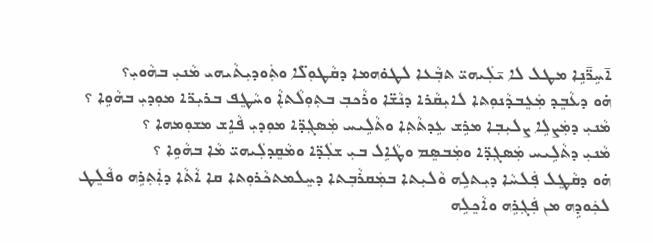ܐ̄ܚܹܪ̈̄ܢܹܐ ܡܛܠ ܠܐ ܝ̄ܠܲܝܗܝ̈ ܬܒܼܵܥܐ ܠܛܘ̇ܗܡܐ ܕܩܵܛܘܼܠ̈ܐ ܘܬܲܘܕܝܼܬܵܝܗܝ ܡܵܢܝܼ ܒܗܵܘܝܼ؟
ܗ̇ܘ ܕܥܵܒܸܕ ܡܲܥܸܒܕܵܢܘܼܬܐ ܠܐܝܼܩܵܪܐ ܕܢܵܫ̈ܐ ܘܪܵܟܒܼ ܒܬܼܘܼܠܵܬܐܼܵ ܘܚܵܛܸܦ ܒܪܝܼܪ̈ܐ ܡܘܼܕܝܼ ܒܗܵܘܹܐ ؟
ܡܵܢܝܼ ܕܡܲܨܠܹܐ ܨܠܝܼܒܼܐ ܡܪܹܫ ܥܹܕܬܵܬܼܐ ܘܬܵܠܹܝܚ ܡܲܣܓܼܕ̈ܐ ܡܘܼܕܝܼ ܦܵܐܹܫ ܡܫܘܼܡܗܐ ؟
ܡܵܢܝܼ ܕܬܵܠܹܝܚ ܡܲܣܓܼܕ̈ܐ ܘܡܲܒܣܸܡ ܘܛܵܐܹܠ ܒܝܼ ܫܠܲܕ̈ܐ ܘܡܵܩܸܕܠܲܝܗܝ̈ ܡܵܐ ܒܗܵܘܹܐ ؟
ܗ̇ܘ ܕܩܵܛܸܠ ܦܲܠܚܵܐ ܕܝܼܬܠܹܗ ܘܵܠܝܼܬܐ ܒܡܲܩܪܵܒܼܬܐ ܕܚܸܠܡܬܟܵܪܘܼܬܐ ܩܐ ܐܵܬܵܐ ܕܐܲܬܼܪܹܗ ܘܦܵܠܸܛ ܠܟܲܘܕܹܗ ܡܢ ܦܲܓܼܪܹܗ ܘܐܵܟܸܠܹܗ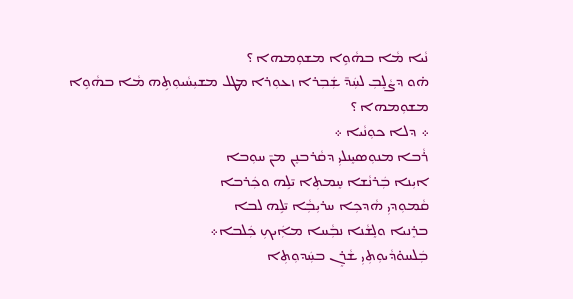ܢܵܝܐ ܡܵܐ ܒܗܵܘܹܐ ܡܫܘܼܡܗܐ ؟
ܗ̇ܘ ܕܨܵܠܸܒܼ ܠܚܲܕ̄ ܫܲܒܼܪܐ ܙܥܘܼܪܐ ܡܛܠ ܡܫܝܼܚܵܝܘܼܬܹܗ ܡܵܐ ܒܗܵܘܹܐ ܡܫܘܼܡܗܐ ؟
܀ ܕܠܐ ܟܘܼܢܵܝܐ ܀
ܪܵܒܐ ܡܢܘܼܣܝܸܢܠܝܼ ܕܩܵܪܒܢܸܢ ܡܢ̄ ܚܘܼܒܐ
ܐܝܼܢܐ ܒܲܪܢܵܫܐ ܚܸܡܬܼܐ ܝ̄ܠܹܗ ܘܟܲܪܒܐ
ܩܵܡܘܼܕܝܼ ܗܵܕܟܼܐ ܚܪܝܼܒܼܵܐ ܝ̄ܠܹܗ ܠܒܐ
ܒܪܸܢܝܐ ܘܠܸܫܵܢܐ ܢܒܼܵܚܐ ܡܐܲܝܟܼ ܟܲܠܒܐ܀
ܒܲܠܚܘ̇ܕܵܝܘܼܬܼܝܼ ܫܵܪܸܢ ܒܚܲܕܘܼܬܼܐ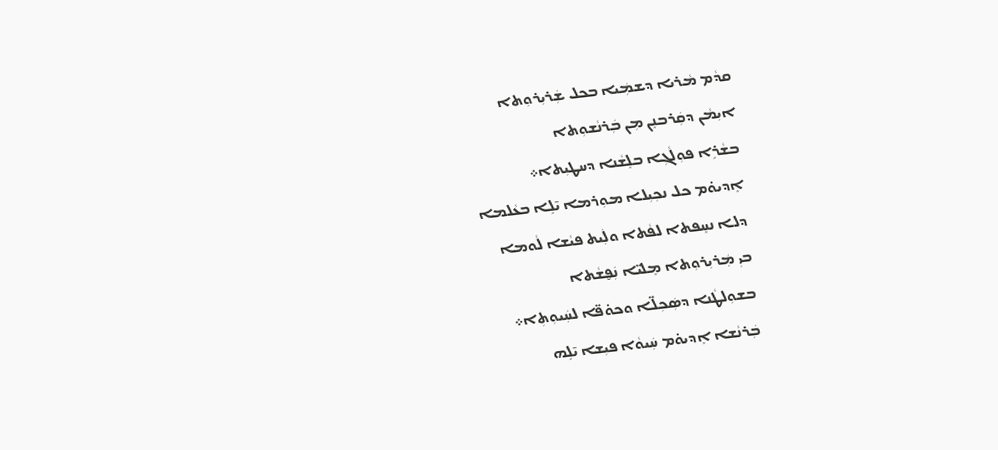ܩܕܵܡ ܡܵܪܝܐ ܕܫܡܲܝܐ ܒܟܠ ܫܲܪܝܼܪܘܼܬܐ
ܐܝܼܡܵܢ ܕܩܲܪܒܢܸܢ ܡܼܢ ܒܲܪܢܵܫܘܼܬܐ
ܒܫܵܪܹܐ ܦܘܼܠܵܓܼܐ ܒܠܸܫܵܢܐ ܕܚܛܝܼܬܐ܀
ܐܸܕܝܘ̇ܡ ܟܠ ܢܟܼܝܼܠܐ ܡܘܼܪܡܐ ܝ̄ܠܹܐ ܒܥܵܠܡܐ
ܕܠܐ ܢܚܸܦܬܐ ܠܦܵܬܐ ܘܠܲܝܬ ܦܝܵܫܐ ܠܵܘܡܐ
ܒܝܼ ܡܲܪܝܼܪܘܼܬܐ ܡܸܠܝ̈ܐ ܢܲܦ̮ܫܵܬܐ
ܒܫܘܼܠܛܵܢܐ ܕܣܲܟܼܠ̈ܐ ܘܟܘ̇ܦ̈ܐ ܠܚܲܝܘܼܬܼܐ܀
ܒܲܪܢܵܫܐ ܐܸܕܝܘ̇ܡ ܚܲܝܘܵܐ ܦܝܼܫܐ ܝ̄ܠܹܗ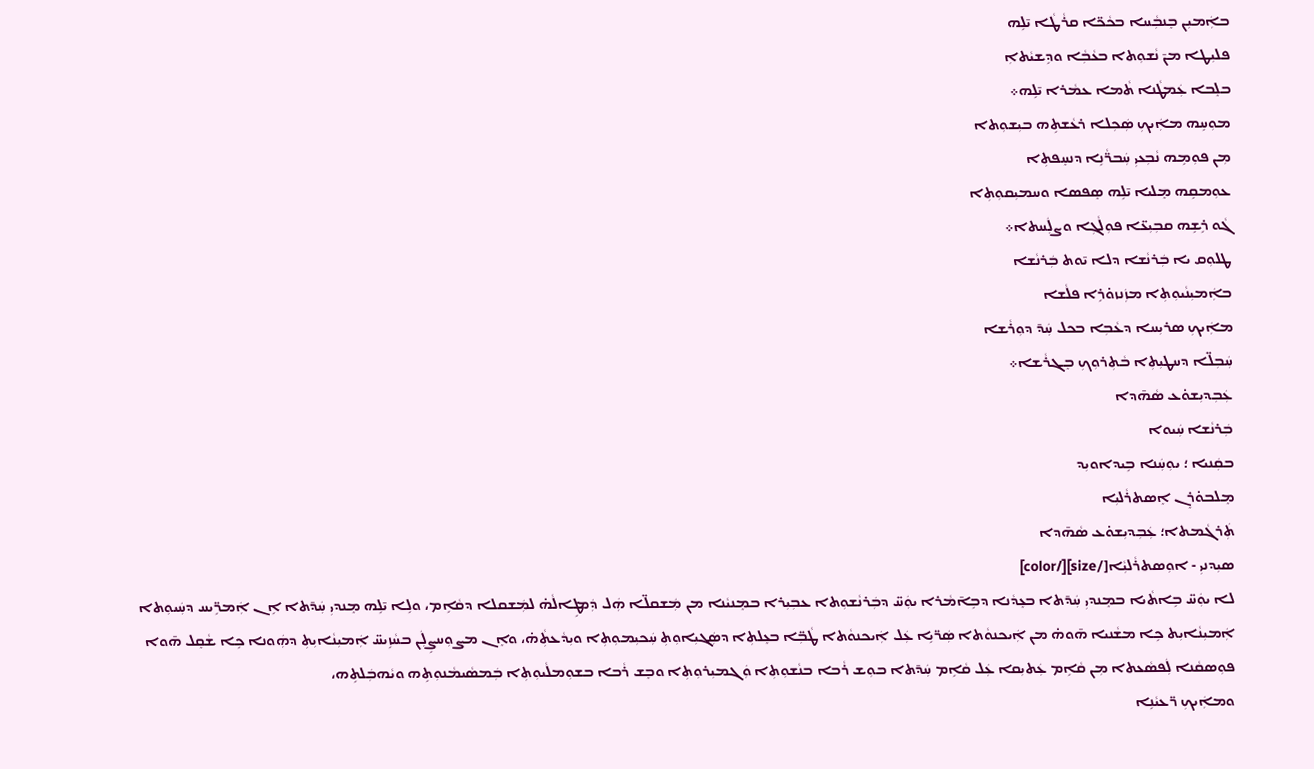ܒܐܲܡܝܼܢ ܒܸܢܒܼܵܚܐ ܒܟܵܟ̈ܐ ܩܪܵܛܵܐ ܝ̄ܠܹܗ
ܦܠܝܼܛܐ ܡܢ̄ ܢܵܫܘܼܬܐ ܒܥܵܒܼܵܐ ܘܕܹܫܝܵܬܐܼ
ܒܠܸܒܐ ܥܲܡܛܵܢܐ ܬܵܡܐ ܥܡܵܪܐ ܝ̄ܠܹܗ܀
ܡܘܼܚܹܗ ܡܐܲܝܟܼ ܣܲܟܼܠܐ ܪܥܵܫܬܹܗ ܒܝܼܫܘܼܬܐ
ܡܼܢ ܦܘܼܡܹܗ ܢܵܒܼܥܝܼ ܚܲܒܪ̈ܵܢܹܐ ܕܢܚܸܦܬܼܐ
ܥܘܼܡܩܹܗ ܡܸܠܝܐ ܝ̄ܠܹܗ ܣܸܦܣܐ ܘܚܡܝܼܩܘܼܬܼܐ
ܓܵܘ ܪܹܫܹܗ ܩܒܼܝܼܥ̈ܐ ܦܘܼܠܵܓܼܐ ܘܨܠܲܚܬܐ܀
ܛܠܘܼܩ ܝܐ ܒܲܪܢܵܫܐ ܕܠܐ ܝ̄ܘܬ ܒܲܪܢܵܫܐ
ܒܐܲܡܝܼܢܵܝܘܼܬܼܐ ܡܙܲܢܙܘ̇ܪܹܐ ܦܠܵܫܐ
ܡܐܲܝܟܼ ܣܪܝܼܚܐ ܕܥܵܒܼܐ ܒܟܠ ܚܲܕ̄ ܕܘܼܪܵܫܐ
ܚܲܒܼܠ̈ܐ ܕܚܛܝܼܬܼܐ ܒܵܬܼܪܘܼܟܼ ܒܸܓܪܵܫܐ܀
ܥܲܒܼܕܝܼܫܘ̇ܥ ܣܵܗ̄ܕܐ
ܒܲܪܢܵܫܐ ܚܲܝܘܐ
ܒܩܲܢܝܐ ؛ ܝܘܼܚܲܢܐ ܒܹܝܕܐܘܝܼܕ
ܡܸܠܒܘ̇ܪܸܢ ܐܸܣܬܪܵܠܝܼܐ
ܬܲܪܓܵܡܬܐ؛ ܥܲܒܼܕܝܼܫܘ̇ܥ ܣܵܗ̄ܕܐ
ܣܝܼܕܢܝܼ - ܐܘܼܣܬܪܵܠܝܼܵܐ[/size][/color]
ܠܐ ܝܘܲܚ̈ ܒܹܐܬܵܝܐ ܒܡܸܢܕܝܼ ܚܲܕ̄ܬܐ ܒܥܸܕܵܢܐ ܕܒܹܐ̄ܡܵܪܐ ܝܘܲܚ̈ ܕܒܲܪܢܵܫܘܼܬܐ ܥܒܼܝܼܪܐ ܒܡܸܢܝܵܢܐ ܡܢ ܡܲܫܩܠ̈ܐ ܗܲܠ ܕܲܡܛܹܐܠܵܗ̇ ܠܡܲܫܩܠܐ ܕܩܵܐܹܡ، ܘܠܹܐ ܝ̄ܠܹܗ ܡܸܢܕܝܼ ܚܲܕ̄ܬܐ ܐܹܢ ܐܲܡܪܹ̈ܝܚ ܕܚܲܝܘܼܬܐ ܐܲܡܝܼܢܵܐܝܼܬ ܟܹܐ ܡܫܵܢܝܐ ܗ̄ܘܗ̇ ܡܢ ܐܲܝܟܢܘܵܬܐ ܣܲܪ̈ܝܹܐ ܥܲܠ ܐܲܝܟܢܘܵܬܐ ܛܵܒܼ̈ܐ ܒܥܸܠܬܼܐ ܕܣܲܓܝܼܐܘܼܬܼ ܚܲܟܝܼܡܘܼܬܼܐ ܘܝܼܕܵܥܬܼܵܗ̇، ܘܐܸܢ ܡܨܘܼܚܨܹܠܲܢ ܒܚܵܙܹܝܚ̈ ܐܲܡܝܼܢܵܐܝܼܬܼ ܕܗܲܘܢܐ ܟܹܐ ܫܵܩܸܠ ܗ̄ܘܐ ܦܘܼܣܩܵܢܐ ܠܲܦܣܵܥܬܐ ܡܼܢ ܩܵܐܹܡ ܥܲܬܝܼܩܐ ܥܲܠ ܩܵܐܹܡ ܚܲܕ̄ܬܐ ܒܘܼܫ ܪܵܒܐ ܒܢܵܫܘܼܬܼܐ ܘܲܓܡܝܼܪܘܼܬܼܐ ܘܒܸܫ ܪܵܒܐ ܒܫܘܼܡܠܵܝܘܼܬܼܐ ܒܲܡܣܵܝܡܵܢܘܼܬܹܗ ܘܝܵܗܒܲܠܬܹܗ،
ܘܡܐܲܝܟܼ ܪ̈ܥܝܵܢܹܐ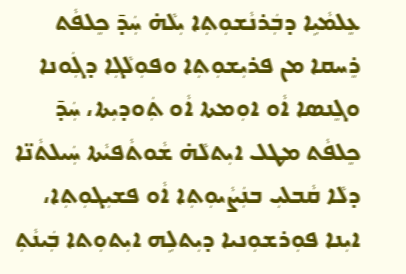ܥܸܠܡܵܝܹܐ ܕܒܲܪܢܵܫܘܼܬܼܐ ܝܼܠܵܗ̇ ܚܲܕ̄ ܟܸܠܦܵܬ ܪܸܚܩܐ ܡܢ ܦܪܝܼܫܘܼܬܼܐ ܘܦܘܼܠܵܓܼܐ ܕܓܲܘܢܐ ܘܓܸܢܣܐ ܐܵܘ ܐܘܼܡܬܐ ܐܵܘ ܬܲܘܕܝܼܬܐ، ܚܲܕ̄ ܟܸܠܦܵܬ ܡܛܠ ܐܝܼܬܠܵܗ̇ ܫܵܘܬܵܦܝܵܬܐ ܚܲܝܠܬܵܢ̈ܐ ܕܠܵܐ ܩܵܒܠܝܼ ܒܢܲܨܵܝܘܼܬܼܐ ܐܵܘ ܦܫܝܼܓܘܼܬܼܐ، ܐܝܼܢܐ ܦܘܼܪܫܘܼܢܝܐ ܕܝܼܬܠܹܗ ܐܝܼܬܘܼܬܐ ܒܲܝܢܵܬܼ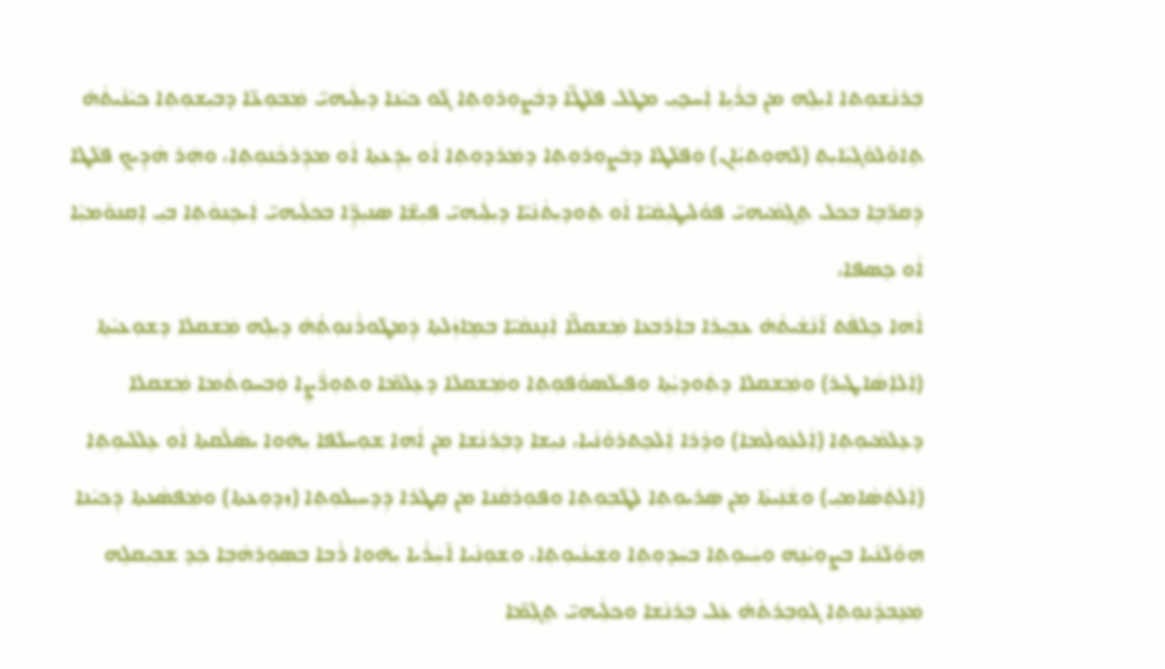ܒܲܪܢܵܫܘܼܬܐ ܐܝܼܠܹܗ ܡܢ ܒܲܪܵܝܹܐ ܐܲܚܟ̮ܝܼ ܡܛܠ ܦܠܵܛ̈ܐ ܕܒܵܨܘܼܪܘܼܬܼܐ ܓܵܘ ܟܝܵܢܐ ܕܝܼܠܲܝܗܝ̈ ܡܲܒܘܼܥ̈ܐ ܕܒܝܼܫܘܼܬܼܐ ܟܝܵܢܵܝܬܵܗ̇ ܬܹܐܘ̇ܠܘ̇ܓܼܝܼܵܐܝܼܬܼ (ܠܵܗܘܼܬܝܼܵܐܢ) ܘܲܦܠܵܛܐ ܕܒܵܨܘܼܪܘܼܬܼܐ ܕܡܲܪܕܘܼܬܼܐ ܐܵܘ ܝܼܕܲܥܬܼܐ ܐܵܘ ܡܕܲܪܟܵܢܘܼܬܼܐ، ܘܗܲܪ ܗܵܕܹܝܟܼ ܦܠܵܛܐ ܕܲܩܪ̈ܒܹܐ ܒܟܠ ܬܸܓܼܡܵܝܗܝ̈ ܦܘ̇ܠܝܼܛܝܼܩܵܝ̈ܐ ܐܵܘ ܬܲܘܕܝܼܬܵܢܵܝ̈ܐ ܕܝܼܠܲܝܗܝ̈ ܦܝܼܫ̈ܐ ܣܢܝܼܕܹ̈ܐ ܒܟܠܲܝܗܝ̈ ܐܲܝܟܸܢܘܵܬܼܐ ܒܝܼ ܐܸܩܢܘ̇ܡܝܼܵܐ ܐܵܘ ܟܸܣܦܐ،
ܐܵܗܐ ܟܸܠܦܵܬ ܐ̄ܢܵܫܵܝܬܵܗ̇ ܥܒܼܝܼܪܐ ܒܐܲܪܒܥܐ ܡܲܫܩܠ̈ܐ ܐܲܢܸܢܩܵܝ̈ܐ ܒܡܹܐܙܲܠܬܐ ܕܲܡܛܵܘܪܵܢܘܼܬܼܵܗ̇ ܕܝܼܠܹܗ ܡܲܫܩܠܐ ܕܫܘܼܥܝܵܬܼܐ (ܐܲܠܐܲܣܵܐܛܝܼܪ) ܘܡܲܫܩܠܐ ܕܬܲܘܕܝܼܵܬܼܐ ܘܦܝܼܠܵܣܘ̇ܦܘܼܬܼܐ ܘܡܲܫܩܠܐ ܕܥܸܠܡ̈ܐ ܘܬܘܼܪ̈ܵܨܹܐ ܘܲܒܚܘܼܬܵܡܐ ܡܲܫܩܠܐ ܕܥܸܠܡܵܝܘܼܬܼܐ (ܐܲܠܥܲܘܠܲܡܐ) ܘܕܵܪܐ ܐܲܠܟܸܬܪܘ̇ܢܵܝܐ، ܢܝܼܫܐ ܕܒܲܪܢܵܫܐ ܡܢ ܐܵܗܐ ܫܘܼܚܠܵܦܐ ܝܼܗ̄ܘܐ ܝܣܵܠ̄ܩܬܐ ܐܵܘ ܥܸܠܠܵܝܘܼܬܼܐ (ܐܲܠܬܲܣܵܐܡܝܼ) ܘܫܵܢܲܝܬܵܐ ܡܼܢ ܣܲܪܝܘܼܬܼܐ ܠܛܵܒܼܘܼܬܼܐ ܘܦܘܼܪܩܵܢܐ ܡܢ ܩܸܛܪܐ ܕܲܕܚܝܼܠܘܼܬܼܐ (ܙܕܘܼܥܬܐ) ܘܡܲܦܣܵܥܬܐ ܕܲܟܝܵܢܐ ܗܘ̇ܠܵܢܵܝܐ ܒܨܘܼܝܵܢܹܗ ܘܚܲܝܘܼܬܼܐ ܒܚܲܕܘܼܬܼܐ ܘܫܲܝܢܵܝܘܼܬܼܐ، ܘܫܘܼܢܵܝܐ ܐ̄ܚܲܪܵܝܐ ܝܼܗ̄ܘܐ ܪܵܒܐ ܒܣܘܼܪܗܵܒܼܐ ܟܲܕ ܫܒܼܝܼܩܠܹܗ ܡܲܥܸܒܕܵܢܘܼܬܼܐ ܓܘܼܒܼܪܬܵܗ̇ ܥܲܠ ܒܲܪܢܵܫܐ ܘܟܠܲܝܗܝ̈ ܬܸܓܼܡ̈ܐ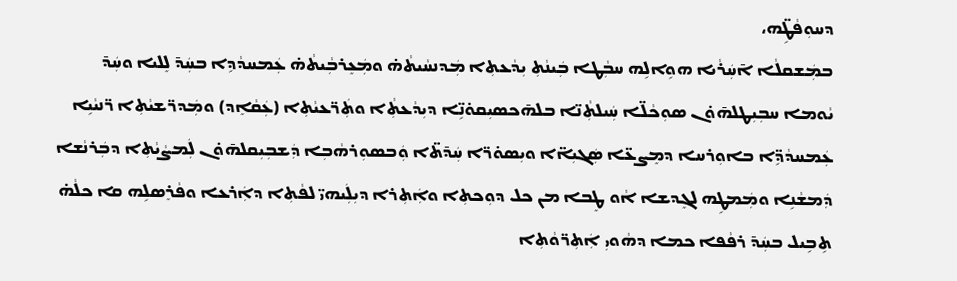ܕܚܘܼܦܵܛܹ̈ܗ،
ܒܡܲܫܩܠܵܐ ܐ̄ܚܲܪܵܝܐ ܗܘܹܐܠܹܗ ܚܒܼܵܛܐ ܒܲܝܢܵܬܼ ܝܼܕܵܥܬܼܐ ܡܲܕܢܚܵܝܬܵܗ̇ ܘܡܲܥܸܪܒܼܵܝܬܵܗ̇ ܥܲܡܚܕܵܕܹܐ ܒܚܲܕ̄ ܠܸܠܝܐ ܘܚܲܕ̄ ܝܵܘܡܐ ܚܒܼܝܼܛܠܗ̄ܘ̇ܢ ܣܘܼܟܵܠ̈ܐ ܚܲܝܠܬܼܵܢ̈ܐ ܒܠܗ̄ܟܣܝܼܩܘ̇ܢܹ̈ܐ ܕܝܼܕܵܥܬܼܵܐ ܘܬܲܪ̈ܥܝܵܬܼܐ (ܥܲܩܵܐܸܕ) ܘܡܲܕܪ̈ܫܝܵܬܼܐ ܪ̈ܢܝܵܝܹܐ ܥܲܡܚܕܵܕܹ̈ܐ ܒܐܘܼܪܚܐ ܕܡܸܨܥ̈ܐ ܣܲܓܝܼܐ̈ܐ ܘܝܼܣܘ̇ܪ̈ܐ ܚܲܕ̄ܬ̈ܐ ܘܲܒܣܘܼܪܗܵܒܼܐ ܕܲܫܒܼܝܼܩܠܗ̄ܘ̇ܢ ܠܲܡܨܵܝܵܬܼܐ ܕܒܲܪܢܵܫܐ ܕܲܡܫܵܢܹܐ ܘܡܲܡܛܹܗ ܠܓܸܕܫܐ ܐܵܘ ܛܸܒܐ ܡܢ ܟܠ ܕܘܼܟܬܼܐ ܘܐܲܬܼܪܐ ܕܝܼܠܲܝܗܝ̈ ܠܦܵܬܼܐ ܕܐܲܪܥܐ ܘܦܵܪܸܣܠܹܗ ܩܐ ܟܠܵܗ̇ ܬܹܒܹܝܠ ܒܚܲܕ̄ ܪܦܵܦܐ ܟܡܐ ܕܗܵܘܝܼ ܐܲܬܼܪ̈ܘܵܬܼܐ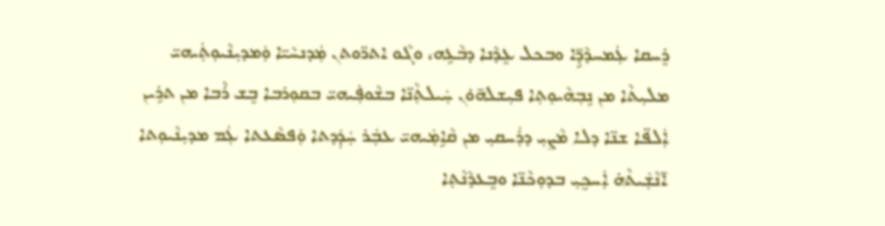ܪܸܚܩܐ ܥܲܡܚܕܵܕܹ̈ܐ ܘܒܟܠ ܥܸܕܵܢܐ ܕܒܵܥܹܗ، ܘܓܵܘ ܐܬܪ̈ܘܬܢ ܡܲܕܢܚܵܝ̈ܐ ܘܲܡܕܝܼܢܵܝܘܼܬܲܝܗܝ̈ ܡܠܝܼܬܵܐ ܡܢ ܢܹܒܼܗܵܝܘܼܬܼܐ ܦܝܼܫܠܗ̄ܘ̇ܢ ܚܲܝܠܬܼܵܢ̈ܐ ܒܫܵܘܦܲܝܗܝ̈ ܒܩܘܼܪܒܐ ܒܸܫ ܪܵܒܐ ܡܢ ܬܪܹܝܢ ܐܲܠܦ̈ܐ ܫܢ̈ܐ ܕܠܐ ܡܵܨܝܼ ܕܪܲܚܩܝܼ ܡܢ ܩܵܐܹܡܲܝܗܝ̈ ܥܒܲܪ ܚܲܕܲܕܬܐ ܘܲܦܣܵܥܬܐ ܥܲܡ ܡܕܝܼܢܵܝܘܼܬܐ ܐ̄ܢܵܫܲܝܬܵܗ̇ ܐܲܚܟ̮ܝܼ ܒܕܘܼܟܵܢ̈ܐ ܘܒܸܥܕܵܢܵܬܼܐ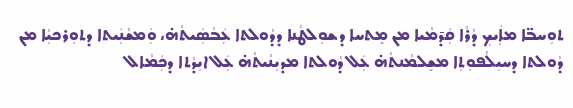ܬܘܼܚܒ̈ܐ ܡܐܲܝܟܼ ܕܵܪܵܐ ܩܲܕ̄ܡܵܝܐ ܡܢ ܡܸܬܚܐ ܕܫܘܼܠܛܵܢܐ ܕܕܵܘܠܬܐ ܥܲܒܵܣܲܝܬܵܗ̇، ܘܲܡܫܵܢܲܝܬܐ ܕܬܘܼܪܟܝܼܵܐ ܡܢ ܕܵܘܠܬܐ ܕܚܝܼܠܵܦܘܼܬܼܐ ܡܫܸܠܡܵܢܬܵܗ̇ ܥܲܠ ܕܵܘܠܬܐ ܡܕܝܼܢܵܝܬܵܗ̇ ܥܲܠ ܐܝܼܕܵܬܐ ܕܟܲܡܵܐܠ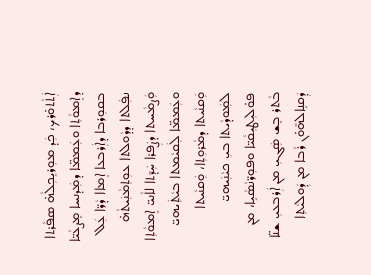ܐܲܬܵܬܘ̇ܪܟ، ܟܲܕ ܡܘܼܪܝܸܟܼܠܵܗ̇ ܣܦܵܪܬܐ ܕܐܸܡܘܵܬܼܐ ܘܥܲܡܡ̈ܐ ܕܡܲܕܢܚܐ ܡܸܨܥܵܝ̈ܐ ܒܩܘܼܪܒܐ ܕܐܲܪܒܥܐ ܐܸܡܐܐ ܕܵܪ̈ܐ ܥܲܠ ܢܦܲܠܬܐ ܕܕܵܘܠܬܐ ܥܘܼܬܼܡܵܢܲܝܬܵܗ̇ ܘܲܨܡܵܚܬܐ ܕܨܲܦܪܐ ܚܲܕ̄ܬܐ ܠܐܵܢܝ̈ ܐܸܡܘܵܬܼܐ ܘܥܲܡܡ̈ܐ ܠܲܩܝܵܡܬܐ ܒܝܵܬܲܝܗܝ̈ ܘܲܩܢܵܝܬܐ ܕܡܵܪܘܼܬܼܐ، ܘܲܩܢܵܝܬܐ ܠܡܲܘܕܵܝܬܐ ܒܝܼ ܟܝܵܢܲܝܗܝ̈ ܦܘ̇ܠܝܼܛܝܼܩܵܝ̈ܐ ܘܦܘܼܪ̈ܢܵܣܵܝܹܐ، ܡܢ ܒܵܬܪ ܒܸܫ ܣܲܓܝܼ ܡܢ ܐܲܪܒܥܝܼ ܫܢ̈ܐ ܕܲܩܢܹܐܠܗ̄ܘ̇ܢ ܪܵܒܐ ܡܢ ܕܲܘܠܝܵܬܼܐ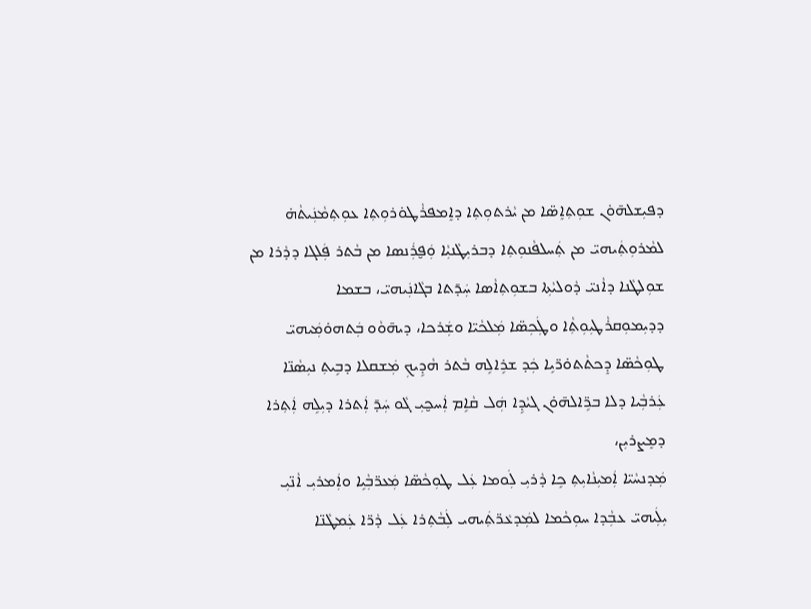ܕܦܝܼܫܠܗ̄ܘ̇ܢ ܫܘܼܬܼܐܸܣ̈ܐ ܡܢ ܝܵܪܬܘܼܬܼܐ ܕܐܸܡܦܪܵܛܘ̇ܪܘܼܬܼܐ ܥܘܼܬܼܡܵܢܲܝܬܵܗ̇ ܠܡܵܪܘܼܬܲܝܗܝ̈ ܡܢ ܬܲܚܠܦܵܢܘܼܬܼܐ ܕܒܪܝܼܛܵܢܝܼܵܐ ܘܲܦ̮ܪܲܢܣܐ ܡܢ ܒܵܬܪ ܦܲܠܓܐ ܕܕܵܪܐ ܡܢ ܫܘܼܠܛܵܢܐ ܕܐܵܢܝ̈ ܕܵܘܠܝܵܬܼܐ ܒܫܘܼܬܼܐܵܣܐ ܚܲܕ̄ܬܐ ܒܓܵܐܢܲܝܗܝ̈، ܒܫܡܐ ܕܕܝܼܡܘܼܩܪܵܛܝܼܘܼܬܼܵܐ ܘܛܲܟܼܣ̈ܐ ܡܲܠܟܵܝ̈ܐ ܘܫܲܪܟܐ، ܕܝܗ̄ܘܵܘ ܒܲܬܗܘ̇ܡܲܝܗܝ̈ ܛܘܼܟܵܣ̈ܐ ܕܸܟܬܵܬܘ̇ܪ̈ܝܹܐ ܟܲܕ ܫܪܹܐܠܹܗ ܒܵܬܪ ܗܵܕܹܝܟܼ ܡܲܫܩܠܐ ܕܒܹܝܬܼ ܢܝܼܣܵܢ̈ܐ ܥܲܪܒܼܵܝܐ ܕܠܐ ܒܪܹ̈ܐܠܗ̄ܘ̇ܢ ܓܝܵܕܹܐ ܗܲܠ ܩܵܐܹܡ ܐܲܚܟ̮ܝܼ ܓܵܘ ܚܲܕ̄ ܐܲܬܪܐ ܕܝܼܠܹܗ ܐܲܬܼܪܐ ܕܡܸܨܪܝܼܢ،
ܡܲܕܢܚܵܝ̈ܐ ܐܲܡܝܼܢܵܐܝܼܬܼ ܟܹܐ ܕܵܪܝܼ ܠܲܘܡܐ ܥܲܠ ܛܘܼܟܵܣ̈ܐ ܡܲܥܪ̈ܒܼܵܝܹܐ ܘܐܲܡܪܝܼ ܐܵܢ̈ܝܼ ܝܼܠܲܝܗܝ̈ ܥܒܼܵܕܐ ܚܘܼܟܵܡܐ ܠܡܲܕܥܵܪ̈ܬܲܝܗܝ ܠܲܒܵܬܼܪܐ ܥܲܠ ܕܵܪ̈ܐ ܥܲܡܛܵܢ̈ܐ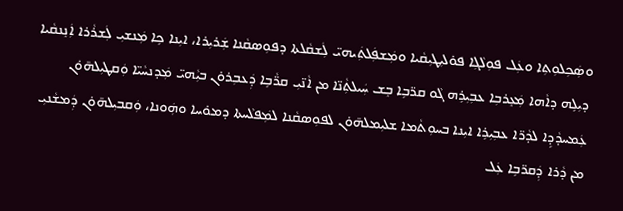ܘܣܲܟܼܠܘܼܬܼܐ ܘܥܲܠ ܦܘܼܠܵܓܼܐ ܦܘ̇ܠܝܼܛܝܼܩܵܝܐ ܘܡܲܫܦܲܠܬܲܝܗܝ̈ ܠܲܫܩܵܠܬܐ ܕܦܘܼܣܩܵܢܐ ܫܲܪܝܼܪܐ، ܐܝܼܢܐ ܟܹܐ ܡܲܢܫܝܼ ܠܲܫܪܵܪܐ ܐܲܢܸܢܩܵܝܐ ܕܝܼܠܹܗ ܕܐܵܗܐ ܡܲܥܸܪܒܼܐ ܥܒܼܝܼܪܹܗ ܓܵܘ ܩܪ̈ܒܹܐ ܒܸܫ ܚܲܝܠܬܼܵܢ̈ܐ ܡܢ ܐܵܢ̈ܝܼ ܩܪ̈ܵܒܹܐ ܕܲܥܒܼܪܘ̇ܢ ܒܝܼܵܗܝ̈ ܡܲܕܢܚܵܝ̈ܐ ܘܲܩܛܝܼܠܗ̄ܘ̇ܢ ܥܲܡܚܕܵܕܹܐ ܠܕܵܪ̈ܐ ܥܒܼܝܼܪܹܐ ܐܝܼܢܐ ܒܚܘܼܬܵܡܐ ܫܠܝܼܡܠܗ̄ܘ̇ܢ ܠܦܘܼܣܩܵܢܐ ܠܡܲܦܠܵܚܬܐ ܕܡܘ̇ܚܐ ܘܗܲܘܢܐ، ܘܲܩܒܝܼܠܗ̄ܘ̇ܢ ܕܲܡܫܵܢܝܼ ܡܢ ܕܵܪܐ ܕܲܩܪ̈ܒܹܐ ܥܲܠ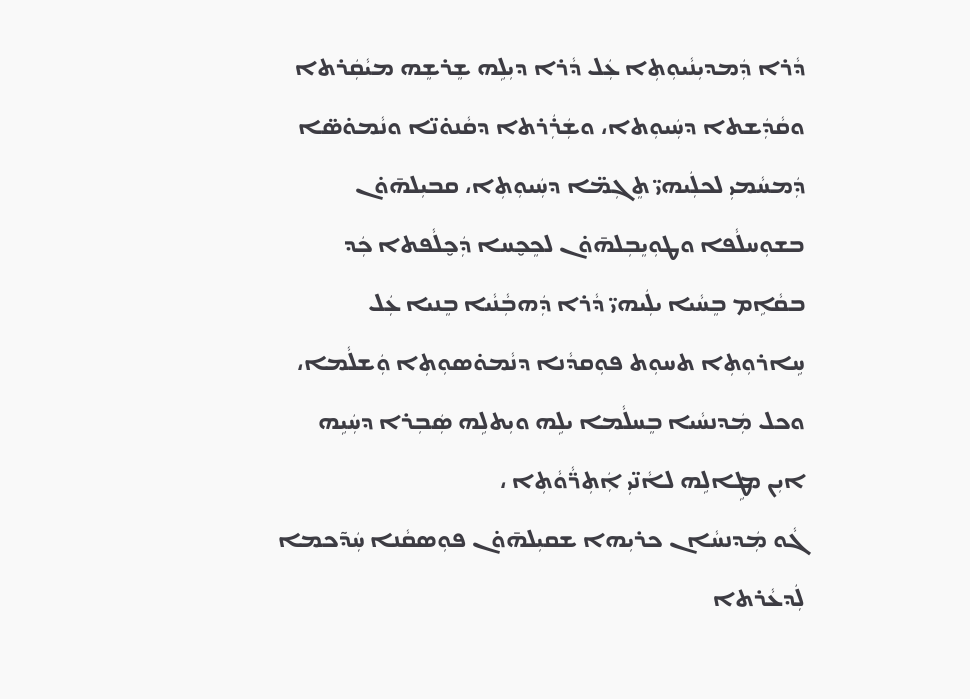ܕܵܪܐ ܕܲܡܕܝܼܢܵܝܘܼܬܼܐ ܥܲܠ ܕܵܪܐ ܕܝܼܠܹܗ ܫܸܪܫܸܗ ܡܝܵܩܲܪܬܐ ܘܩܵܕܲܫܬܐ ܕܚܲܝܘܼܬܐ، ܘܫܲܪܲܪܬܐ ܕܩܵܢܘ̇ܢ̈ܐ ܘܢܵܡܘ̇ܣ̈ܐ ܕܲܡܚܵܡܝܼ ܠܟܠܲܝܗܝ̈ ܬܸܓܼܡ̈ܐ ܕܚܲܝܘܼܬܼܐ، ܩܒܝܼܠܗ̄ܘ̇ܢ ܒܫܘܼܚܠܵܦܐ ܘܛܘܼܝܸܒܼܠܗ̄ܘ̇ܢ ܠܟܸܟ̮ܚܐ ܕܲܟ̮ܠܵܦܬܐ ܟܲܕ ܒܩܵܐܹܡ ܒܸܚܵܝܐ ܝܠܲܝܗܝ̈ ܕܵܪܐ ܕܲܗܒܼܵܢܵܝܐ ܒܸܢܝܐ ܥܲܠ ܚܹܐܪܘܼܬܼܐ ܬܚܘܼܬ ܦܘܼܩܕܵܢܐ ܕܢܵܡܘ̇ܣܘܼܬܼܐ ܘܲܫܠܵܡܐ، ܘܟܠ ܡܲܕܢܚܵܝܐ ܒܸܚܠܵܡܐ ܝܠܹܗ ܘܝܼܬܠܹܗ ܣܲܒܼܪܐ ܕܚܲܝܹܗ ܐܝܼܢ ܡܛܹܐܠܹܗ ܠܐܵܢ̈ܝܼ ܐܲܬܼܪ̈ܵܘܵܬܼܐ ،
ܓܵܘ ܡܲܕܢܚܵܐܢ ܟܪܝܼܗܐ ܫܩܝܼܠܗ̄ܘ̇ܢ ܦܘܼܣܩܵܢܐ ܚܲܕ̃ܟܡܐ ܠܲܕܥܵܪܬܐ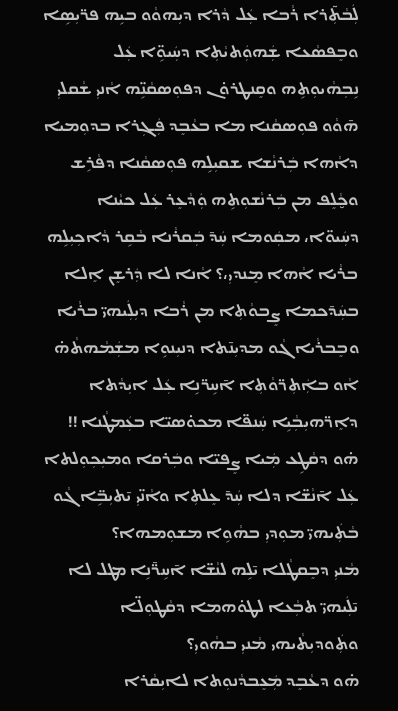ܠܲܒܵܬܼ̃ܪܐ ܪܵܒܐ ܥܲܠ ܕܵܪܐ ܕܝܼܗܘܵܘ ܒܝܹܗ ܦܪ̈ܝܼܣܹܐ ܘܒܸܦܣܵܥܐ ܫܲܗܘܲܬܝܵܬܼܐ ܕܚܲܝܘܹ̈ܐ ܥܲܠ ܢܹܒܼܗܵܝܘܼܬܹܗ ܘܩܸܢܛܪܘ̇ܢ ܕܦܘܼܣܩܵܢܹ̈ܗ ܐܵܢܝܼ ܫܵܩܠܝܼ ܗ̄ܘܵܘ ܦܘܼܣܩܵܢܐ ܡܐ ܒܥܵܒܸܕ ܦܲܓܼܪܐ ܒܕܘܼܡܝܐ ܕܐܵܗܐ ܒܲܪܢܵܫܐ ܫܩܝܼܠܹܗ ܦܘܼܣܩܵܢܐ ܕܦܵܪܹܫ ܘܟ̮ܵܠܸܦ ܡܢ ܒܲܪܢܵܫܘܼܬܹܗ ܘܲܕܵܥܸܪ ܥܲܠ ܟܝܵܢܐ ܕܚܲܝܘ̈ܐ، ܡܩܲܘܡܐ ܚܲܕ̄ ܒܲܩܪܵܢܐ ܒܵܩܹܪ ܕܵܐܟܼܝܼܠܹܗ ܒܪܵܝܐ ܐܵܗܐ ܡܸܢܕܝܼ،؟ ܐܵܢܐ ܠܐ ܕܲܪܫܸܢ ܐܸܠܐ ܒܚܲܕ̄ܟܡܐ ܨܸܒܘܵܬܼܐ ܡܢ ܪܵܒܐ ܕܝܼܠܲܝܗܝ̈ ܒܪܵܝܐ ܘܒܸܒܪܵܝܐ ܓܵܘ ܡܕܝܼܢ̄ܬܐ ܕܢܝܼܢܘܹܐ ܡܫܲܡܵܗܬܵܗ̇ ܐܵܘ ܒܐܲܬܼܪ̈ܘܵܬܼܐ ܐ̄ܚܹܪ̈ܢܹܐ ܥܲܠ ܐܝܼܕܵܬܐ ܕܐܸܪ̈ܗܝܼܒܼܵܝܹܐ ܚܲܢܦ̈ܐ ܡܟܘ̇ܣܝ̈ܐ ܒܥܲܡܛܵܢܐ !!
ܗ̇ܘ ܕܩܵܛܹܥ ܡܲܝܐ ܨܸܦܝ̈ܐ ܘܒܲܪܩܐ ܘܡܝܼܟܼܘܼܠܬܐ ܥܲܠ ܐ̄ܢܵܫ̈ܐ ܕܠܐ ܚܲܕ̄ ܥܸܠܬܼܐ ܘܐܵܢ̈ܝܼ ܝ̄ܬܝܼܒܹ̈ܐ ܓܵܘ ܒܵܬܲܝܗܝ̈ ܡܘܼܕܝܼ ܒܗܵܘܹܐ ܡܫܘܼܡܗܐ؟
ܡܵܢܝܼ ܕܒܸܩܛܵܠܐ ܝ̄ܠܹܗ ܠܢܵܫ̈ܐ ܐ̄ܚܹܪ̈̄ܢܹܐ ܡܛܠ ܠܐ ܝ̄ܠܲܝܗܝ̈ ܬܒܼܵܥܐ ܠܛܘ̇ܗܡܐ ܕܩܵܛܘܼܠ̈ܐ ܘܬܲܘܕܝܼܬܵܝܗܝ ܡܵܢܝܼ ܒܗܵܘܝܼ؟
ܗ̇ܘ ܕܥܵܒܸܕ ܡܲܥܸܒܕܵܢܘܼܬܐ ܠܐܝܼܩܵܪܐ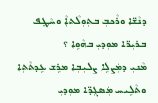ܕܢܵܫ̈ܐ ܘܪܵܟܒܼ ܒܬܼܘܼܠܵܬܐܼܵ ܘܚܵܛܸܦ ܒܪܝܼܪ̈ܐ ܡܘܼܕܝܼ ܒܗܵܘܹܐ ؟
ܡܵܢܝܼ ܕܡܲܨܠܹܐ ܨܠܝܼܒܼܐ ܡܪܹܫ ܥܹܕܬܵܬܼܐ ܘܬܵܠܹܝܚ ܡܲܣܓܼܕ̈ܐ ܡܘܼܕܝܼ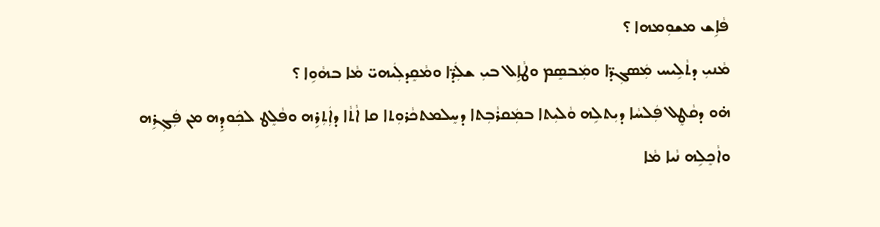ܦܵܐܹܫ ܡܫܘܼܡܗܐ ؟
ܡܵܢܝܼ ܕܬܵܠܹܝܚ ܡܲܣܓܼܕ̈ܐ ܘܡܲܒܣܸܡ ܘܛܵܐܹܠ ܒܝܼ ܫܠܲܕ̈ܐ ܘܡܵܩܸܕܠܲܝܗܝ̈ ܡܵܐ ܒܗܵܘܹܐ ؟
ܗ̇ܘ ܕܩܵܛܸܠ ܦܲܠܚܵܐ ܕܝܼܬܠܹܗ ܘܵܠܝܼܬܐ ܒܡܲܩܪܵܒܼܬܐ ܕܚܸܠܡܬܟܵܪܘܼܬܐ ܩܐ ܐܵܬܵܐ ܕܐܲܬܼܪܹܗ ܘܦܵܠܸܛ ܠܟܲܘܕܹܗ ܡܢ ܦܲܓܼܪܹܗ ܘܐܵܟܸܠܹܗ ܢܵܝܐ ܡܵܐ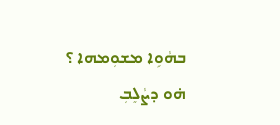ܒܗܵܘܹܐ ܡܫܘܼܡܗܐ ؟
ܗ̇ܘ ܕܨܵܠܸܒܼ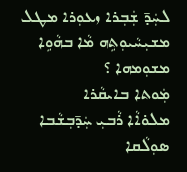ܠܚܲܕ̄ ܫܲܒܼܪܐ ܙܥܘܼܪܐ ܡܛܠ ܡܫܝܼܚܵܝܘܼܬܹܗ ܡܵܐ ܒܗܵܘܹܐ ܡܫܘܼܡܗܐ ؟
ܡܲܘܬܐ ܒܐܝܩܵܪܐ
ܡܠܘ̇ܐܵܐ ܪܵܒܝܼ ܚܲܕ̄ܒܼܫܵܒܐ ܣܘܼܠܵܩܐ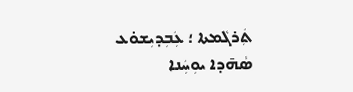ܬܲܪܓܵܡܬܐ ؛ ܥܲܒܼܕܝܼܫܘ̇ܥ ܣܵܗ̄ܕܐ ܝܘܼܚܲܢܐ